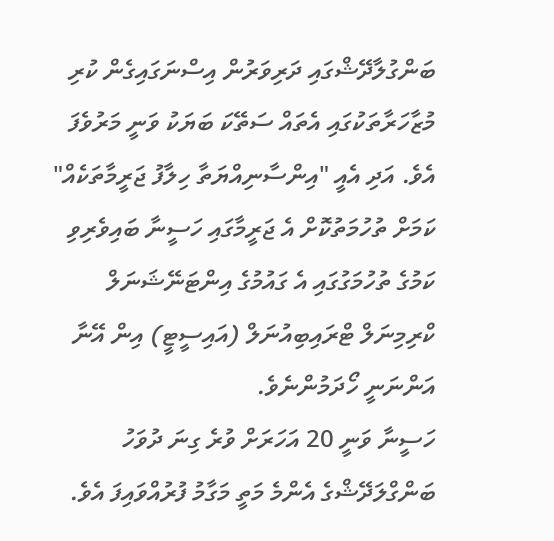ބަންގުލާދޭޝްގައި ދަރިވަރުން އިސްނަގައިގެން ކުރި މުޒާހަރާތަކުގައި އެތައް ސަތޭކަ ބަޔަކު ވަނީ މަރުވެފަ އެވެ. އަދި އެއީ "އިންސާނިއްޔަތާ ހިލާފު ޖަރީމާތަކެއް" ކަމަށް ތުހުމަތުކޮށް އެ ޖަރީމާގައި ހަސީނާ ބައިވެރިވި ކަމުގެ ތުހުމަގުގައި އެ ގައުމުގެ އިންޓަނޭޝަނަލް ކްރިމިނަލް ޓްރައިބިއުނަލް (އައިސީޓީ) އިން އޭނާ އަންނަނީ ހޯދަމުންނެވެ.
ހަސީނާ ވަނީ 20 އަހަރަށް ވުރެ ގިނަ ދުވަހު ބަންގްލަދޭޝްގެ އެންމެ މަތީ މަގާމު ފުރުއްވައިފަ އެވެ.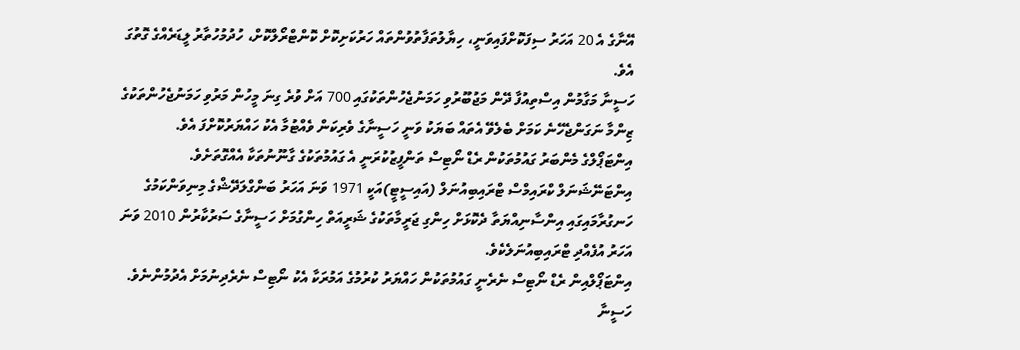އޭނާގެ އެ 20 އަހަރު ސިފަކޮށްފައިވަނީ، ހިޔާލުތަފާތުވުންތައް ހަރުކަށިކޮށް ކޮންޓްރޯލްކޮށް، ހުދުމުހުތާރު ލީޑަރެއްގެ ގޮތުގަ އެވެ.
ހަސީނާ މަގާމުން އިސްތިއުފާ ދޭން މަޖުބޫރުވި ހަމަނުޖެހުންތަކުގައި 700 އަށް ވުރެ ގިނަ މީހުން މަރުވި ހަމަނުޖެހުންތަކުގެ ޒިންމާ ނަގަންޖެހޭނެ ކަމަށް ބެލެވޭ އެތައް ބަޔަކު ވަނީ ހަސީނާގެ ވެރިކަން ވެއްޓުމާ އެކު ހައްޔަރުކޮށްފަ އެވެ.
އިންޓަޕޯލްގެ މެންބަރު ގައުމުތަކުން ރެޑް ނޯޓިސް ތަންފީޒުކުރަނީ އެ ގައުމުތަކުގެ ގާނޫނުތަކާ އެއްގޮތަށެވެ.
އިންޓަނޭޝަނަލް ކްރައިމްސް ޓްރައިބިއުނަލް (އައިސީޓީ)އަކީ 1971 ވަނަ އަހަރު ބަންގްލަދޭޝްގެ މިނިވަންކަމުގެ ހަނގުރާމައިގައި އިންސާނިއްޔަތާ ދެކޮޅަށް ހިންގި ޖަރީމާތަކުގެ ޝަރީއަތް ހިންގުމަށް ހަސީނާގެ ސަރުކާރުން 2010 ވަނަ އަހަރު އުފެއްދި ޓްރައިބިއުނަލެކެވެ.
އިންޓަޕޯލްއިން ރެޑް ނޯޓިސް ނެރެނީ ގައުމުތަކުން ހައްޔަރު ކުރުމުގެ އަމުރަކާ އެކު ނޯޓިސް ނެރެދިނުމަށް އެދުމުންނެވެ. ހަސީނާ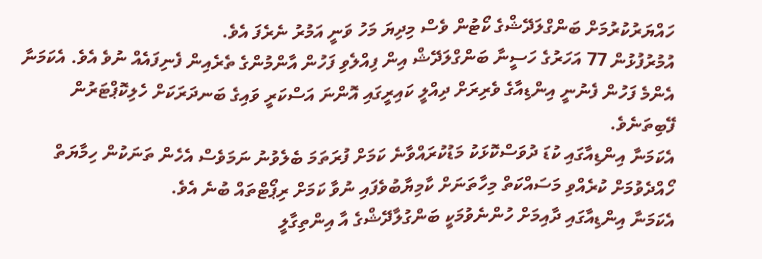ހައްޔަރުކުރުމަށް ބަންގްލަދޭޝްގެ ކޯޓުން ވެސް މިދިޔަ މަހު ވަނީ އަމުރު ނެރެފަ އެވެ.
އުމުރުފުޅުން 77 އަހަރުގެ ހަސީނާ ބަންގްލަދޭޝް އިން ފިއްލެވި ފަހުން އާންމުންގެ ތެރެއިން ފެނިފައެއް ނުވެ އެވެ. އެކަމަނާ އެންމެ ފަހުން ފެނުނީ އިންޑިއާގެ ވެރިރަށް ދިއްލީ ކައިރީގައި އޮންނަ އަސްކަރީ ވައިގެ ބަނދަރަކަށް ހެލިކޮޕްޓަރުން ފޭބިތަނެވެ.
އެކަމަނާ އިންޑިއާގައި ކުޑަ ދުވަސްކޮޅަކު މަޑުކުރައްވާނެ ކަމަށް ފުރަތަމަ ބެލެވުނު ނަމަވެސް އެހެން ތަނަކުން ހިމާޔަތް ހޯއްދެވުމަށް ކުރެއްވި މަސައްކަތް މިހާތަނަށް ކާމިޔާބުވެފައި ނުވާ ކަމަށް ރިޕޯޓްތައް ބުނެ އެވެ.
އެކަމަނާ އިންޑިއާގައި ދާއިމަށް ހުންނެވުމަކީ ބަންގުލާދޭޝްގެ އާ އިންތިގާލީ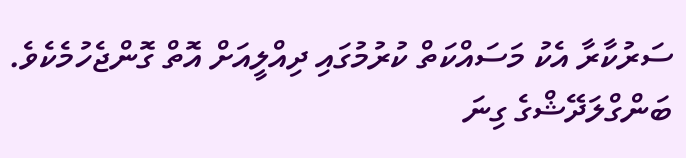ސަރުކާރާ އެކު މަސައްކަތް ކުރުމުގައި ދިއްލީއަށް އޮތް ގޮންޖެހުމެކެވެ. ބަންގްލަދޭޝްގެ ގިނަ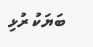ބަޔަކު ރުޅި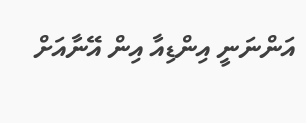އަންނަނީ އިންޑިއާ އިން އޭނާއަށް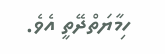ހިމާޔަތްދޭތީ އެވެ.